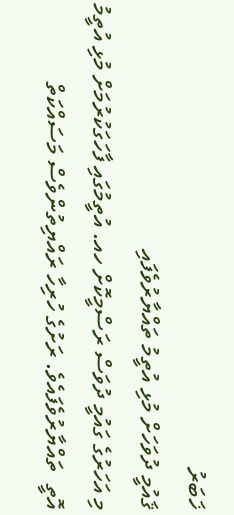ޚަބަރު
ޤައުމީ ދުވަހަށް މުޅި އުތީމު ތައްޔާރުވެފައި
މި އަހަރުގެ ގައުމީ ދުވަސް ރަސްމީކޮށް ހއ. އުތީމުގައި ފާހަގަކުރުމަށް މުޅި އުތީމު އޮތީ  ތައްޔާރުވެފައެވެ. ރަށުގެ ހުރިހާ ރައްޔިތުންވެސް މަސައްކަތް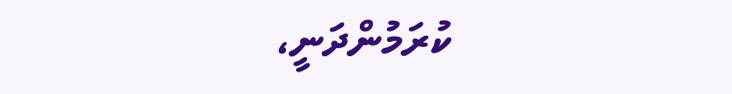ކުރަމުންދަނީ،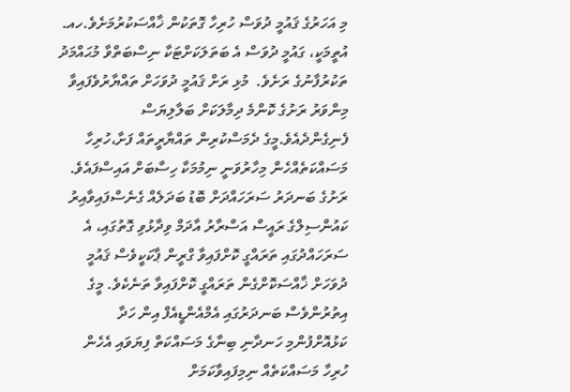މި އަހަރުގެ ޤައުމީ ދުވަސް ހުރިހާ ގޮތަކުން ޚާއްސަކުރުމަށެވެ.ހއ. އުތީމަކީ، ގައުމީ ދުވަސް އެ ބަތަލަކަށްޓަކާ ނިސްބަތްވާ މުޙައްމަދު ތަކުރުފާނުގެ ރަށެވެ.  މުޅި ރަށް ޤައުމީ ދުވަހަށް ތައްޔާރުވެފައިވާ މިންވަރު ރަށުގެ ކޮންމެ ދިމާލަކަށް ބަލާލިޔަސް ފެނިގެންދެއެވެ.މީގެ ދެމަސްކުރިން ތައްޔާރީތައް ފަށާ،ހުރިހާ މަސައްކަތެއްހެން މިހާރުވަނީ ނިމުމަކާ ހިސާބަށް އައިސްފައެވެ. ރަށުގެ ބަނދަރު ސަރަހައްދަށް ބޮޑު ބަދަލެއް ގެނެސްފައިވާއިރު ކައުންސިލްގެ ރައީސް އަސްރާރު އާދަމް ވިދާޅުވި ގޮތުގައި، އެ ސަރަހައްދުގައި ތަރައްގީ ކޮށްފައިވާ ގްރީން ޕާކަކީވެސް ޤައުމީ ދުވަހަށް ޚާއްސަކޮށްގެން ތަރައްގީ ކޮށްފައިވާ ތަނެކެވެ. މީގެ އިތުރުންވެސް ބަނދަރުގައި އެމްއެންޑީއެފް އިން ހަދާ ކަޅުއޮށްފުންމި ހަނދާނި ބިނާގެ މަސައްކަތް ފިޔަވައި އެހެން ހުރިހާ މަސައްކަތެއް ނިމިފައިވާކަމަށް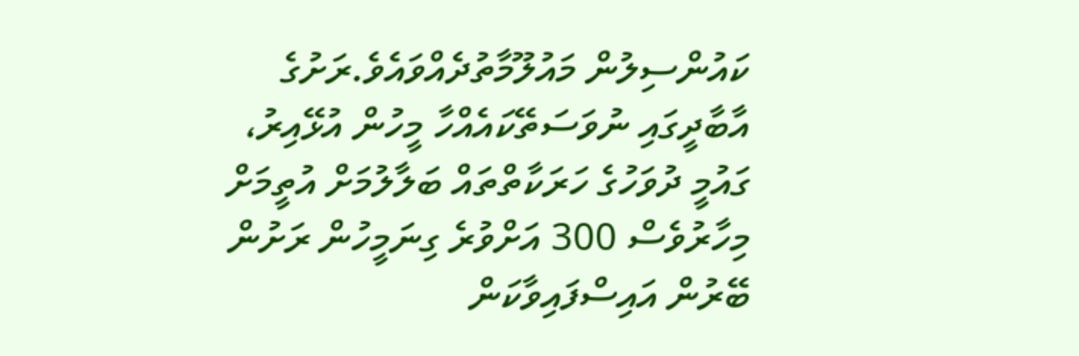ކައުންސިލުން މައުލޫމާތުދެއްވައެވެ.ރަށުގެ އާބާދީގައި ނުވަސަތޭކައެއްހާ މީހުން އުޅޭއިރު، ގައުމީ ދުވަހުގެ ހަރަކާތްތައް ބަލާލުމަށް އުތީމަށް މިހާރުވެސް 300 އަށްވުރެ ގިނަމީހުން ރަށުން ބޭރުން އައިސްފައިވާކަން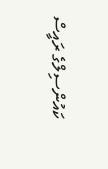ކައުންސިލްގެ ރައީސް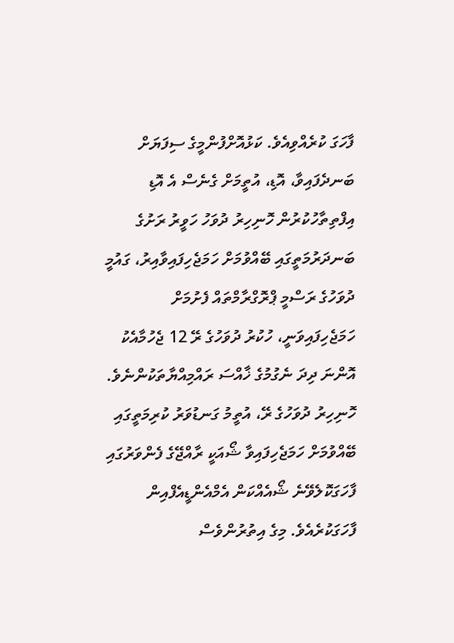ފާހަގަ ކުރެއްވިއެވެ. ކަޅުއޮށްފުންމީގެ ސިފަޔަށް ބަނދެފައިވާ، އޮޑި، އުތީމަށް ގެނެސް އެ އޮޑި އިފްތިތާހުކުރުން ހޮނިހިރު ދުވަހު ހަވީރު ރަށުގެ ބަނދަރުމަތީގައި ބޭއްވުމަށް ހަމަޖެހިފައިވާއިރު، ގައުމީ ދުވަހުގެ ރަސްމީ ޕްރޮގްރާމްތައް ފެށުމަށް ހަމަޖެހިފައިވަނީ، ހުކުރު ދުވަހުގެ ރޭ 12 ޖެހުމާއެކު އޮންނަ ދިދަ ނެގުމުގެ ޚާއްސަ ރައްމިއްޔާތަކުންނެވެ. ހޮނިހިރު ދުވަހުގެ ރޭ، އުތީމު ގަނޑުވަރު ކުރިމަތީގައި ބޭއްވުމަށް ހަމަޖެހިފައިވާ ޝޯއަކީ ރާއްޖޭގެ ފެންވަރުގައި ފާހަގަކޮލެވޭނެ ޝޯއެއްކަން އެމްއެންޑީއެފްއިން ފާހަގަކުރެއެވެ. މިގެ އިތުރުންވެސް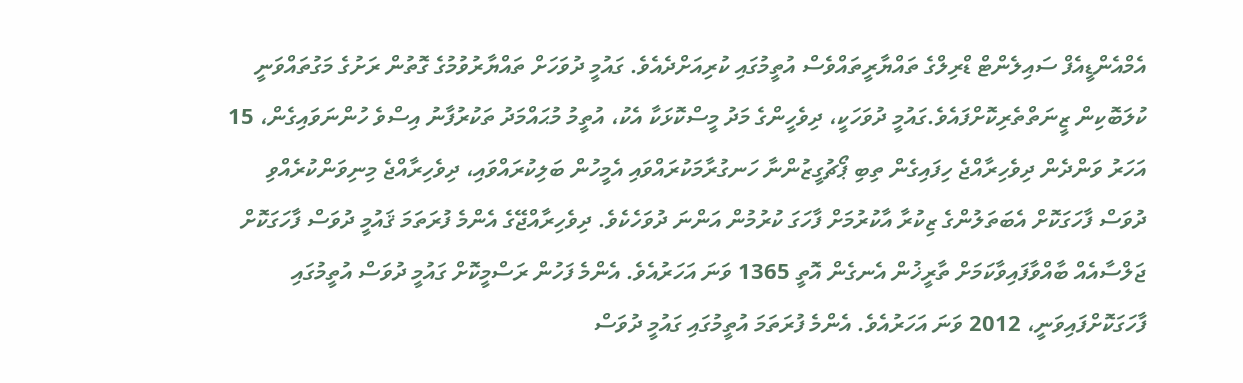އެމްއެންޑީއެފް ސައިލެންޓް ޑްރިލްގެ ތައްޔާރީތައްވެސް އުތީމުގައި ކުރިއަށްދެއެވެ. ގައުމީ ދުވަހަށް ތައްޔާރުވުމުގެ ގޮތުން ރަށުގެ މަގުތައްވަނީ ކުލަބޮކިން ޒީނަތްތެރިކޮށްފައެވެ.ގައުމީ ދުވަހަކީ، ދިވެހީންގެ މަދު މީސްކޮޅަކާ އެކު، އުތީމު މުޙައްމަދު ތަކުރުފާނު އިސްވެ ހުންނަވައިގެން، 15 އަހަރު ވަންދެން ދިވެހިރާއްޖެ ހިފައިގެން ތިބި ޕޯޗުގީޒުންނާ ހަނގުރާމަކުރައްވައި އެމީހުން ބަލިކުރައްވައި، ދިވެހިރާއްޖެ މިނިވަންކުރެއްވި ދުވަސް ފާހަގަކޮށް އެބަތަލުންގެ ޒިކުރާ އާކުރުމަށް ފާހަގަ ކުރުމުން އަންނަ ދުވަހެކެވެ. ދިވެހިރާއްޖޭގެ އެންމެ ފުރަތަމަ ޤައުމީ ދުވަސް ފާހަގަކޮށް ޖަލްސާއެއް ބާއްވާފައިވާކަމަށް ތާރީޚުން އެނގެން އޮތީ 1365 ވަނަ އަހަރުއެވެ. އެންމެ ފަހުން ރަސްމީކޮށް ގައުމީ ދުވަސް އުތީމުގައި ފާހަގަކޮށްފައިވަނީ، 2012 ވަނަ އަހަރުއެވެ. އެންމެ ފުރަތަމަ އުތީމުގައި ގައުމީ ދުވަސް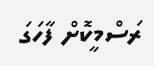ރަސްމީކޮށް ފާހަގަ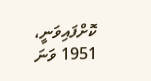ކޮށްފައިވަނީ، 1951 ވަނަ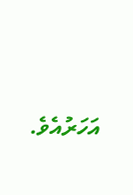އަހަރުއެވެ.